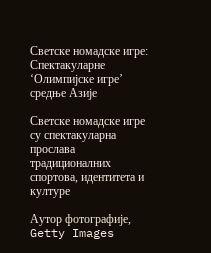Светске номадске игре: Спектакуларне ‘Олимпијске игре’ средње Азије

Светске номадске игре су спектакуларна прослава традиционалних спортова, идентитета и културе

Аутор фотографије, Getty Images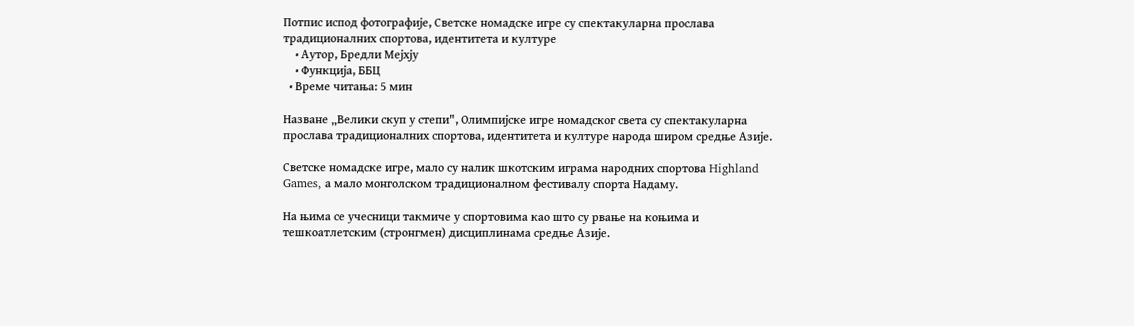Потпис испод фотографије, Светске номадске игре су спектакуларна прослава традиционалних спортова, идентитета и културе
    • Аутор, Бредли Мејхју
    • Функција, ББЦ
  • Време читања: 5 мин

Назване „Велики скуп у степи", Олимпијске игре номадског света су спектакуларна прослава традиционалних спортова, идентитета и културе народа широм средње Азије.

Светске номадске игре, мало су налик шкотским играма народних спортова Highland Games, а мало монголском традиционалном фестивалу спорта Надаму.

На њима се учесници такмиче у спортовима као што су рвање на коњима и тешкоатлетским (стронгмен) дисциплинама средње Азије.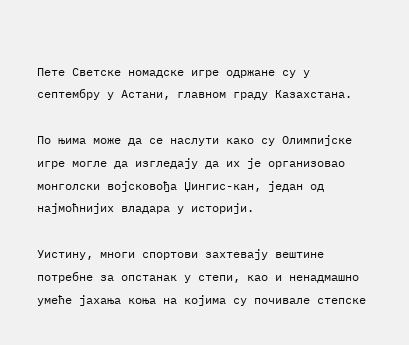Пете Светске номадске игре одржане су у септембру у Астани, главном граду Казахстана.

По њима може да се наслути како су Олимпијске игре могле да изгледају да их је организовао монголски војсковођа Џингис-кан, један од најмоћнијих владара у историји.

Уистину, многи спортови захтевају вештине потребне за опстанак у степи, као и ненадмашно умеће јахања коња на којима су почивале степске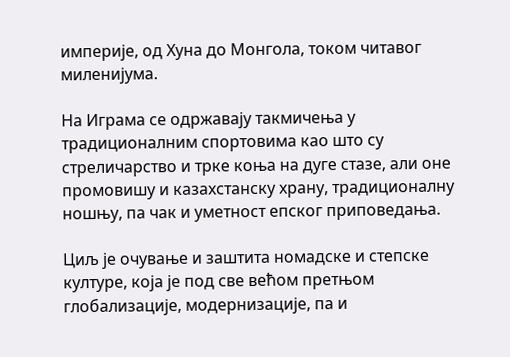империје, од Хуна до Монгола, током читавог миленијума.

На Играма се одржавају такмичења у традиционалним спортовима као што су стреличарство и трке коња на дуге стазе, али оне промовишу и казахстанску храну, традиционалну ношњу, па чак и уметност епског приповедања.

Циљ је очување и заштита номадске и степске културе, која је под све већом претњом глобализације, модернизације, па и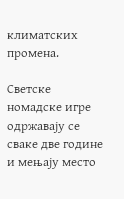климатских промена.

Светске номадске игре одржавају се сваке две године и мењају место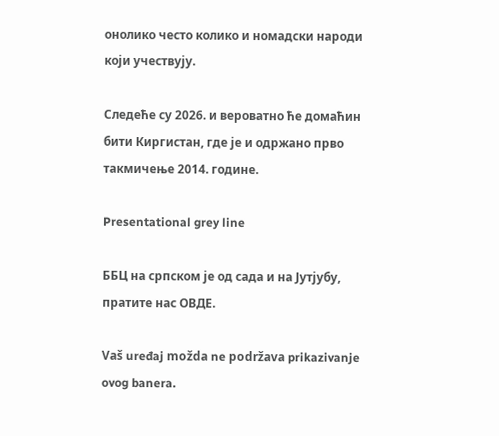онолико често колико и номадски народи који учествују.

Следеће су 2026. и вероватно ће домаћин бити Киргистан, где је и одржано прво такмичење 2014. године.

Presentational grey line

ББЦ на српском је од сада и на Јутјубу, пратите нас ОВДЕ.

Vaš uređaj možda ne podržava prikazivanje ovog banera.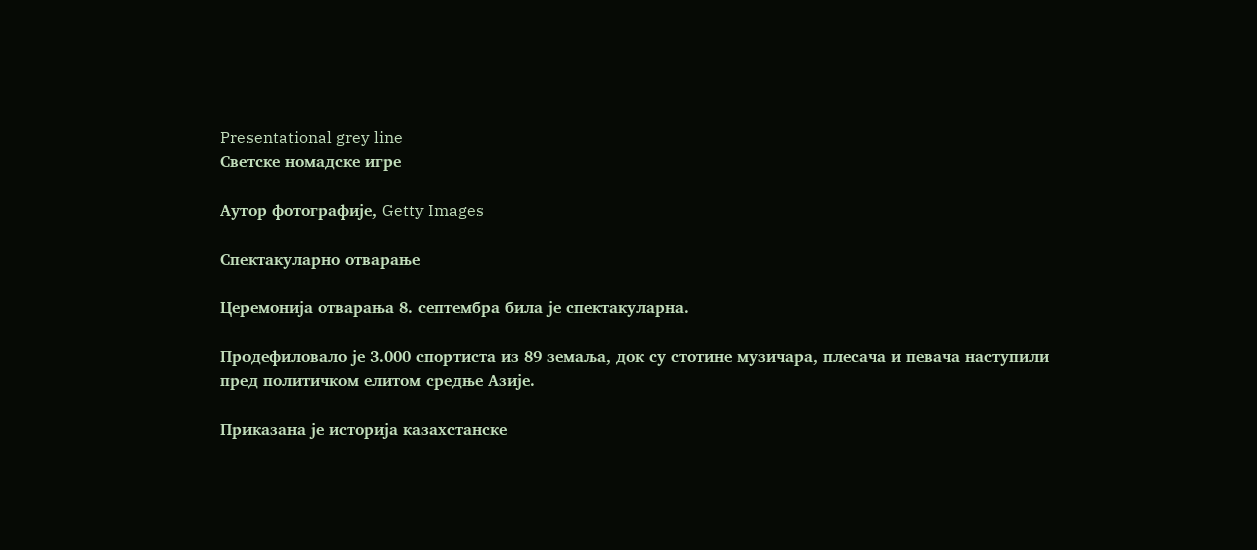Presentational grey line
Светске номадске игре

Аутор фотографије, Getty Images

Спектакуларно отварање

Церемонија отварања 8. септембра била је спектакуларна.

Продефиловало је 3.000 спортиста из 89 земаља, док су стотине музичара, плесача и певача наступили пред политичком елитом средње Азије.

Приказана је историја казахстанске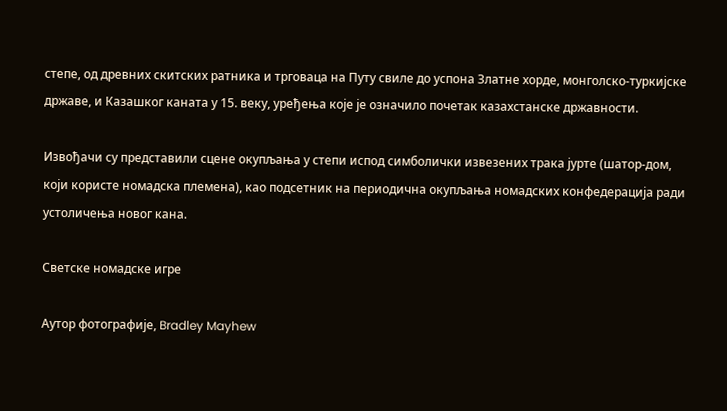степе, од древних скитских ратника и трговаца на Путу свиле до успона Златне хорде, монголско-туркијске државе, и Казашког каната у 15. веку, уређења које је означило почетак казахстанске државности.

Извођачи су представили сцене окупљања у степи испод симболички извезених трака јурте (шатор-дом, који користе номадска племена), као подсетник на периодична окупљања номадских конфедерација ради устоличења новог кана.

Светске номадске игре

Аутор фотографије, Bradley Mayhew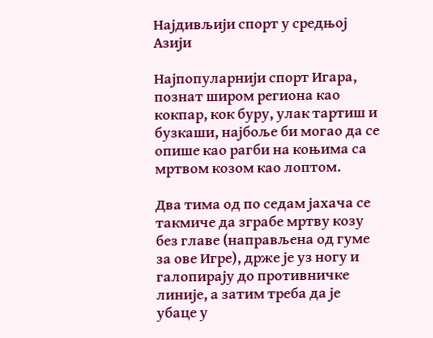Најдивљији спорт у средњој Азији

Најпопуларнији спорт Игара, познат широм региона као кокпар, кок буру, улак тартиш и бузкаши, најбоље би могао да се опише као рагби на коњима са мртвом козом као лоптом.

Два тима од по седам јахача се такмиче да зграбе мртву козу без главе (направљена од гуме за овe Игре), држе је уз ногу и галопирају до противничке линије, а затим треба да је убаце у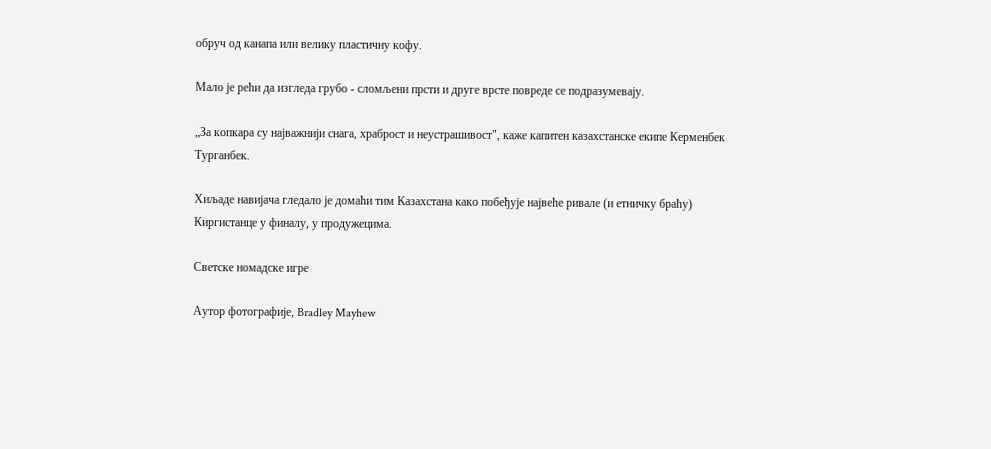обруч од канапа или велику пластичну кофу.

Мало је рећи да изгледа грубо - сломљени прсти и друге врсте повреде се подразумевају.

„За копкара су најважнији снага, храброст и неустрашивост", каже капитен казахстанске екипе Керменбек Турганбек.

Хиљаде навијача гледало је домаћи тим Казахстана како побеђује највеће ривале (и етничку браћу) Киргистанце у финалу, у продужецима.

Светске номадске игре

Аутор фотографије, Bradley Mayhew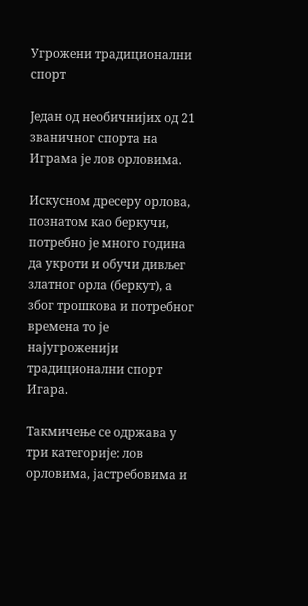Угрожени традиционални спорт

Један од необичнијих од 21 званичног спорта на Играма је лов орловима.

Искусном дресеру орлова, познатом као беркучи, потребно је много година да укроти и обучи дивљег златног орла (беркут), а због трошкова и потребног времена то је најугроженији традиционални спорт Игара.

Такмичење се одржава у три категорије: лов орловима, јастребовима и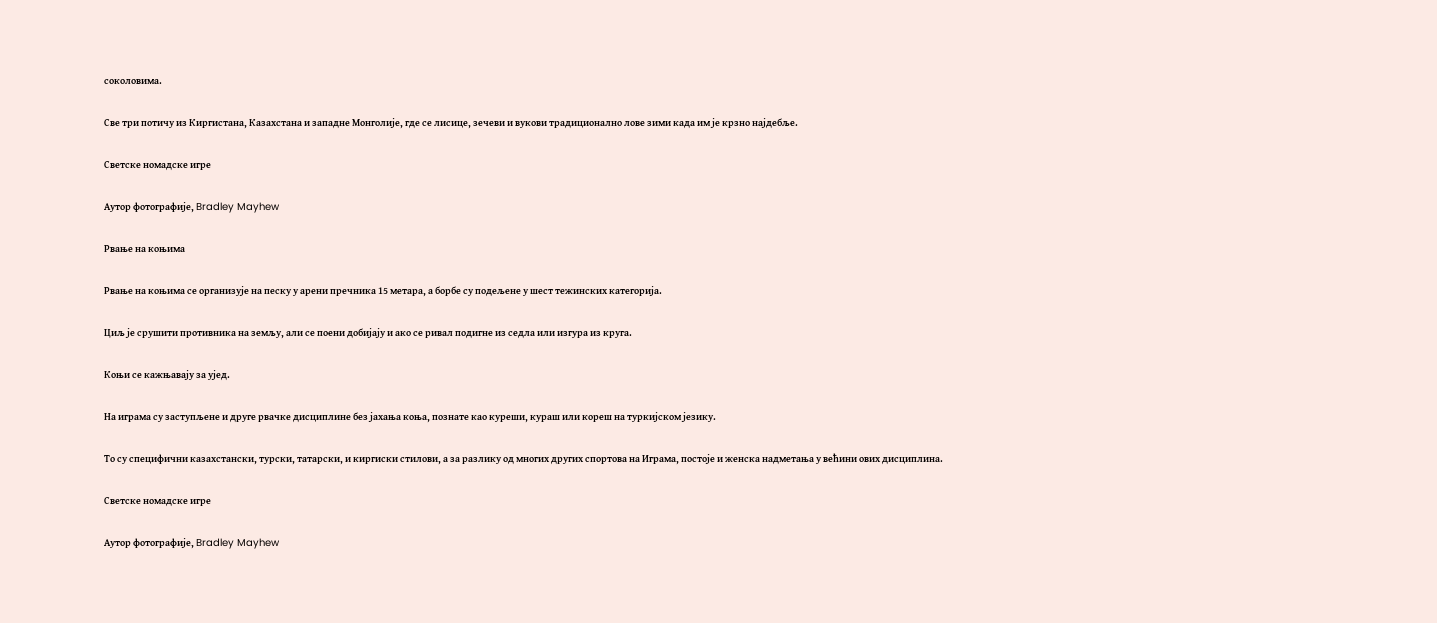соколовима.

Све три потичу из Киргистана, Казахстана и западне Монголије, где се лисице, зечеви и вукови традиционално лове зими када им је крзно најдебље.

Светске номадске игре

Аутор фотографије, Bradley Mayhew

Рвање на коњима

Рвање на коњима се организује на песку у арени пречника 15 метара, а борбе су подељене у шест тежинских категорија.

Циљ је срушити противника на земљу, али се поени добијају и ако се ривал подигне из седла или изгура из круга.

Коњи се кажњавају за ујед.

На играма су заступљене и друге рвачке дисциплине без јахања коња, познате као куреши, кураш или кореш на туркијском језику.

То су специфични казахстански, турски, татарски, и киргиски стилови, а за разлику од многих других спортова на Играма, постоје и женска надметања у већини ових дисциплина.

Светске номадске игре

Аутор фотографије, Bradley Mayhew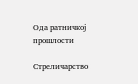Ода ратничкој прошлости

Стреличарство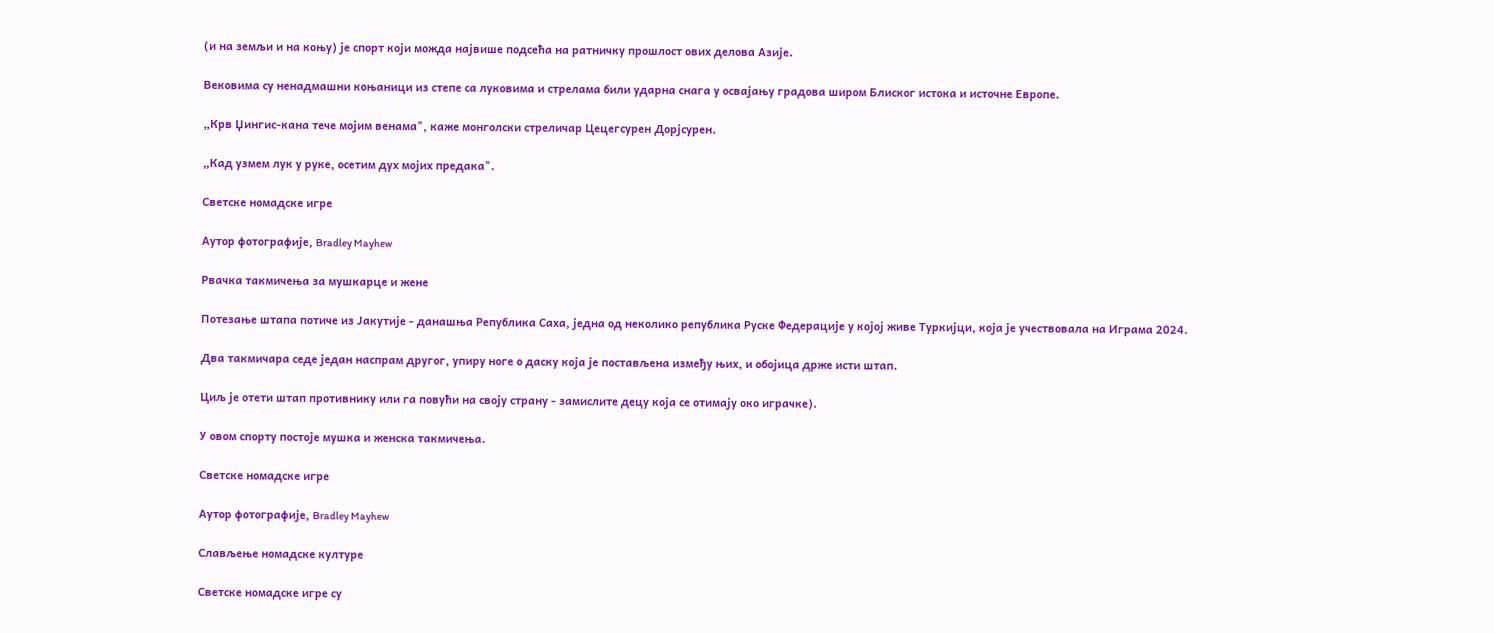(и на земљи и на коњу) је спорт који можда највише подсећа на ратничку прошлост ових делова Азије.

Вековима су ненадмашни коњаници из степе са луковима и стрелама били ударна снага у освајању градова широм Блиског истока и источне Европе.

„Крв Џингис-кана тече мојим венама", каже монголски стреличар Цецегсурен Дорјсурен.

„Кад узмем лук у руке, осетим дух мојих предака".

Светске номадске игре

Аутор фотографије, Bradley Mayhew

Рвачка такмичења за мушкарце и жене

Потезање штапа потиче из Јакутије - данашња Република Саха, једна од неколико република Руске Федерације у којој живе Туркијци, која је учествовала на Играма 2024.

Два такмичара седе један наспрам другог, упиру ноге о даску која је постављена између њих, и обојица држе исти штап.

Циљ је отети штап противнику или га повући на своју страну - замислите децу која се отимају око играчке).

У овом спорту постоје мушка и женска такмичења.

Светске номадске игре

Аутор фотографије, Bradley Mayhew

Слављење номадске културе

Светске номадске игре су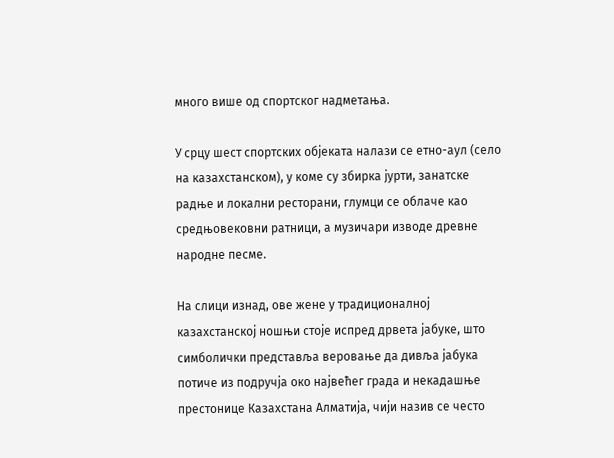много више од спортског надметања.

У срцу шест спортских објеката налази се етно-аул (село на казахстанском), у коме су збирка јурти, занатске радње и локални ресторани, глумци се облаче као средњовековни ратници, а музичари изводе древне народне песме.

На слици изнад, ове жене у традиционалној казахстанској ношњи стоје испред дрвета јабуке, што симболички представља веровање да дивља јабука потиче из подручја око највећег града и некадашње престонице Казахстана Алматија, чији назив се често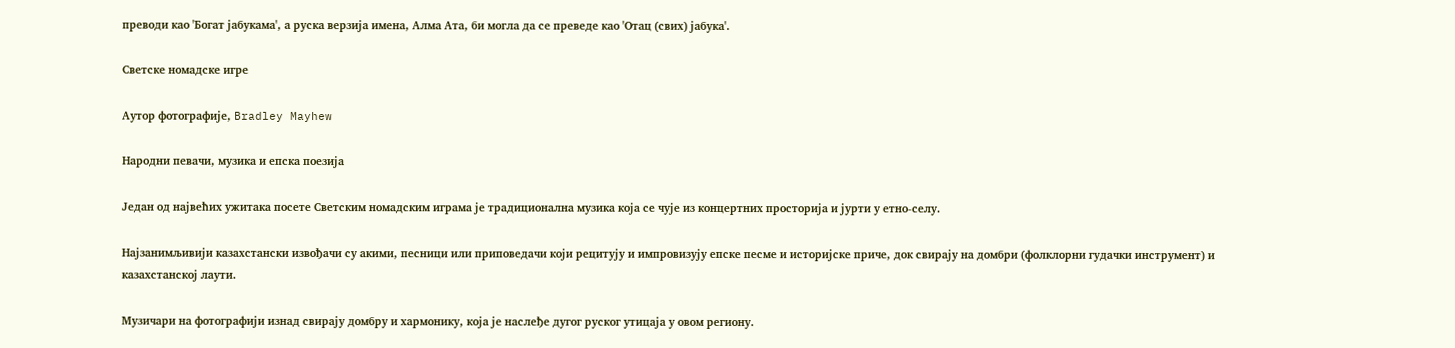преводи као 'Богат јабукама', а руска верзија имена, Алма Ата, би могла да се преведе као 'Отац (свих) јабука'.

Светске номадске игре

Аутор фотографије, Bradley Mayhew

Народни певачи, музика и епска поезија

Један од највећих ужитака посете Светским номадским играма је традиционална музика која се чује из концертних просторија и јурти у етно-селу.

Најзанимљивији казахстански извођачи су акими, песници или приповедачи који рецитују и импровизују епске песме и историјске приче, док свирају на домбри (фолклорни гудачки инструмент) и казахстанској лаути.

Музичари на фотографији изнад свирају домбру и хармонику, која је наслеђе дугог руског утицаја у овом региону.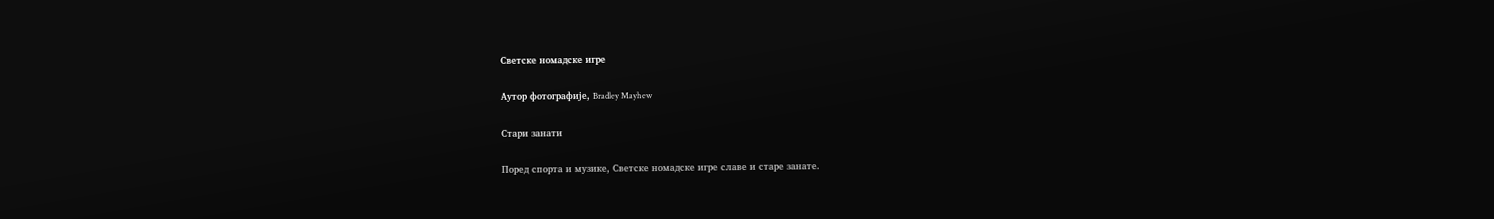Светске номадске игре

Аутор фотографије, Bradley Mayhew

Стари занати

Поред спорта и музике, Светске номадске игре славе и старе занате.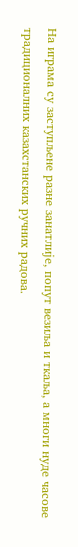На играма су заступљене разне занатлије, попут везиља и ткаља, а многи нуде часове традиционалних казахстанских ручних радова.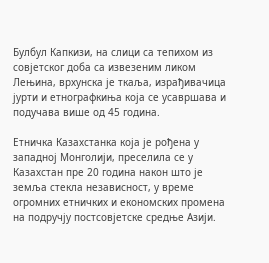Булбул Капкизи, на слици са тепихом из совјетског доба са извезеним ликом Лењина, врхунска је ткаља, израђивачица јурти и етнографкиња која се усавршава и подучава више од 45 година.

Етничка Казахстанка која је рођена у западној Монголији, преселила се у Казахстан пре 20 година након што је земља стекла независност, у време огромних етничких и економских промена на подручју постсовјетске средње Азији.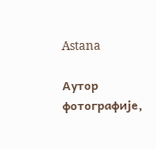Astana

Аутор фотографије,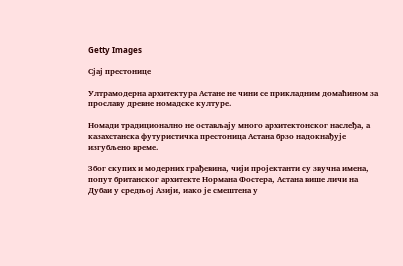Getty Images

Сјај престонице

Ултрамодерна архитектура Астане не чини се прикладним домаћином за прославу древне номадске културе.

Номади традиционално не остављају много архитектонског наслеђа, а казахстанска футуристичка престоница Астана брзо надокнађује изгубљено време.

Због скупих и модерних грађевина, чији пројектанти су звучна имена, попут британског архитекте Нормана Фостера, Астана више личи на Дубаи у средњој Азији, иако је смештена у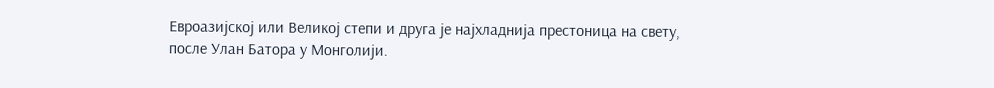Евроазијској или Великој степи и друга је најхладнија престоница на свету, после Улан Батора у Монголији.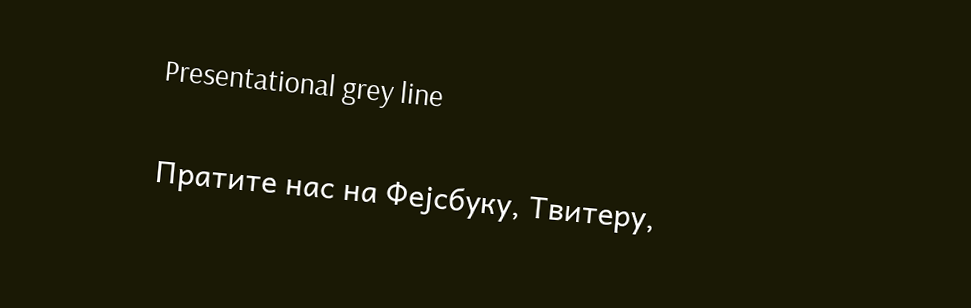Presentational grey line

Пратите нас на Фејсбуку, Твитеру,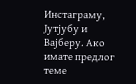Инстаграму, Јутјубу и Вајберу. Ако имате предлог теме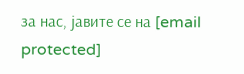за нас, јавите се на [email protected]